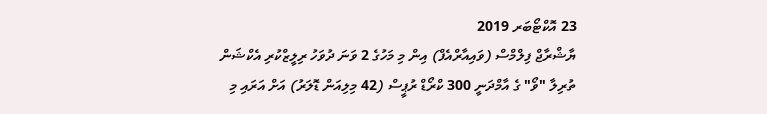23 އޮކްޓޯބަރ 2019
ޔާޝްރާޖް ފިލްމްސް (ވައިއާރްއެފް) އިން މި މަހުގެ 2 ވަނަ ދުވަހު ރިލީޒްކުރި އެކްޝަން ތުރިލާ "ވޯ" ގެ އާމްދަނީ 300 ކްރޯޑް ރުޕީސް (42 މިލިއަން ޑޮލަރު) އަށް އަރައި މި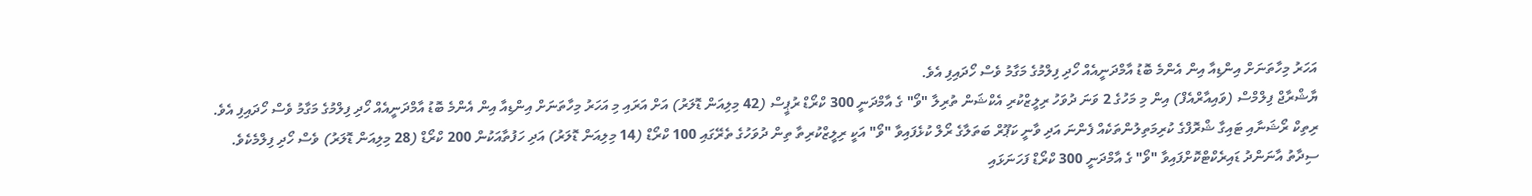އަހަރު މިހާތަނަށް އިންޑިއާ އިން އެންމެ ބޮޑު އާމްދަނީއެއް ހޯދި ފިލްމުގެ މަގާމު ވެސް ހޯދައިފި އެވެ.
ޔާޝްރާޖް ފިލްމްސް (ވައިއާރްއެފް) އިން މި މަހުގެ 2 ވަނަ ދުވަހު ރިލީޒްކުރި އެކްޝަން ތުރިލާ "ވޯ" ގެ އާމްދަނީ 300 ކްރޯޑް ރުޕީސް (42 މިލިއަން ޑޮލަރު) އަށް އަރައި މި އަހަރު މިހާތަނަށް އިންޑިއާ އިން އެންމެ ބޮޑު އާމްދަނީއެއް ހޯދި ފިލްމުގެ މަގާމު ވެސް ހޯދައިފި އެވެ.
ރިތިކް ރޯޝަނާއި ޓައިގާ ޝްރޮފްގެ ކުރިމަތިލުންތަކެއް ފެންނަ އަދި ވާނީ ކަޕޫރް ބަތަލާގެ ރޯލް ކުޅެފައިވާ "ވޯ" އަކީ ރިލީޒްކުރިތާ ތިން ދުވަހުގެ ތެރޭގައި 100 ކްރޯޑް (14 މިލިއަން ޑޮލަރު) އަދި ހަފުތާއަކުން 200 ކްރޯޑް (28 މިލިއަން ޑޮލަރު) ވެސް ހޯދި ފިލްމެކެވެ.
ސިދާތު އާނަންދު ޑައިރެކްޓްކޮށްފައިވާ "ވޯ" ގެ އާމްދަނީ 300 ކްރޯޑް ފަހަނަޅައި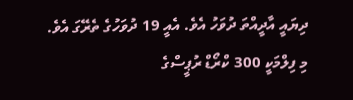ދިޔައީ އާދީއްތަ ދުވަހު އެވެ. އެއީ 19 ދުވަހުގެ ތެރޭގަ އެވެ.
މި ފިލްމަކީ 300 ކްރޯޑް ރުޕީސްގެ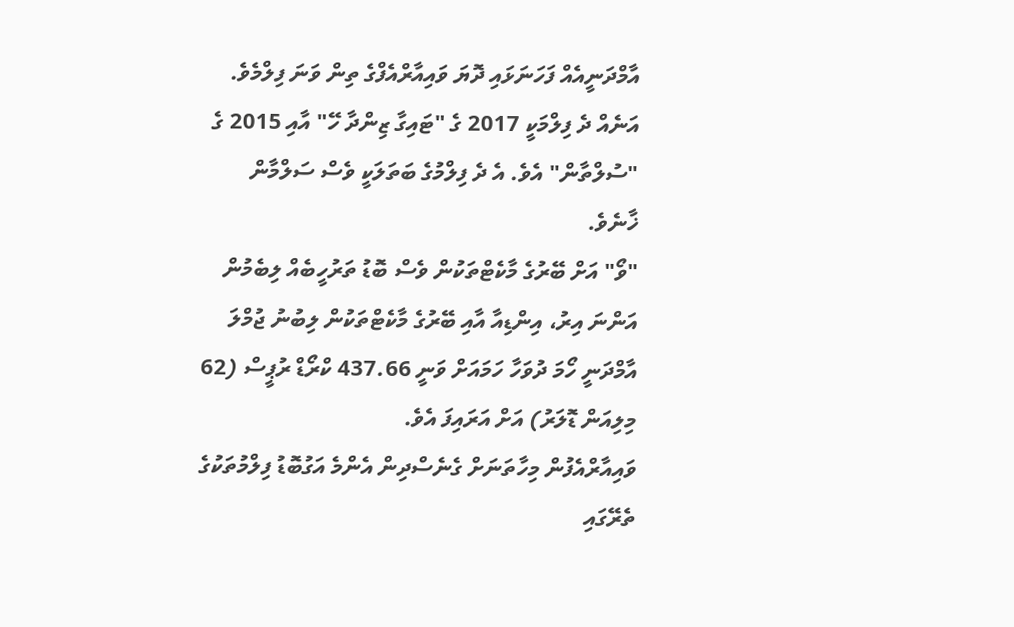އާމްދަނީއެއް ފަހަނަޅައި ދޮޔަ ވައިއާރްއެފްގެ ތިން ވަނަ ފިލްމެވެ. އަނެއް ދެ ފިލްމަކީ 2017 ގެ "ޓައިގާ ޒިންދާ ހޭ" އާއި 2015 ގެ "ސުލްތާން" އެވެ. އެ ދެ ފިލްމުގެ ބަތަލަކީ ވެސް ސަލްމާން ޚާނެވެ.
"ވޯ" އަށް ބޭރުގެ މާކެޓްތަކުން ވެސް ބޮޑު ތަރުހީބެއް ލިބެމުން އަންނަ އިރު، އިންޑިއާ އާއި ބޭރުގެ މާކެޓްތަކުން ލިބުނު ޖުމްލަ އާމްދަނީ ހޯމަ ދުވަހާ ހަމައަށް ވަނީ 437.66 ކްރޯޑް ރުޕީސް (62 މިލިއަން ޑޮލަރު) އަށް އަރައިފަ އެވެ.
ވައިއާރްއެފުން މިހާތަނަށް ގެނެސްދިން އެންމެ އަގުބޮޑު ފިލްމުތަކުގެ ތެރޭގައި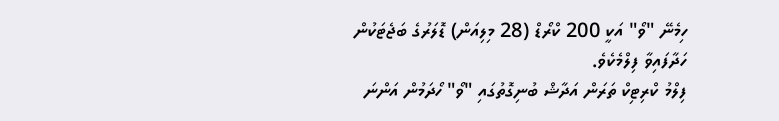ހިމެނޭ "ވޯ" އަކީ 200 ކްރޯޑް (28 މިލިއަން) ޑޮލަރުގެ ބަޖެޓަކުން ހަދާފައިވާ ފިލްމެކެވެ.
ފިލްމު ކްރިޓިކް ތަރަން އަދާޝް ބުނިގޮތުގައި "ވޯ" ހޯދަމުން އަންނަ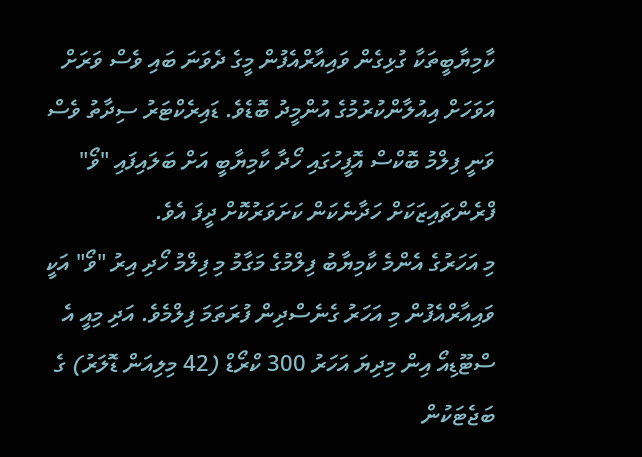ކާމިޔާބީތަކާ ގުޅިގެން ވައިއާރްއެފުން މީގެ ދެވަނަ ބައި ވެސް ވަރަށް އަވަހަށް އިއުލާންކުރުމުގެ އުންމީދު ބޮޑެވެ. ޑައިރެކްޓަރު ސިދާތު ވެސް ވަނީ ފިލްމު ބޮކްސް އޮފީހުގައި ހޯދާ ކާމިޔާބީ އަށް ބަލައިފައި "ވޯ" ފްރެންޗައިޒަކަށް ހަދާނެކަން ކަށަވަރުކޮށް ދީފަ އެވެ.
މި އަހަރުގެ އެންމެ ކާމިޔާބު ފިލްމުގެ މަގާމު މި ފިލްމު ހޯދި އިރު "ވޯ" އަކީ ވައިއާރްއެފުން މި އަހަރު ގެނެސްދިން ފުރަތަމަ ފިލްމެވެ. އަދި މިއީ އެ ސްޓޫޑިއޯ އިން މިދިޔަ އަހަރު 300 ކްރޯޑް (42 މިލިއަން ޑޮލަރު) ގެ ބަޖެޓަކުން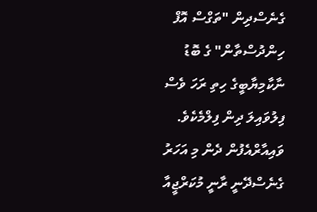ގެނެސްދިން "ތަގްސް އޮފް ހިންދުސްތާން" ގެ ބޮޑު ނާކާމިޔާބީގެ ހިތި ރަހަ ވެސް ފިލުވައިލަ ދިން ފިލްމެކެވެ.
ވައިއާރްއެފުން ދެން މި އަހަރު ގެނެސްދޭނީ ރާނީ މުކަރްޖީއާ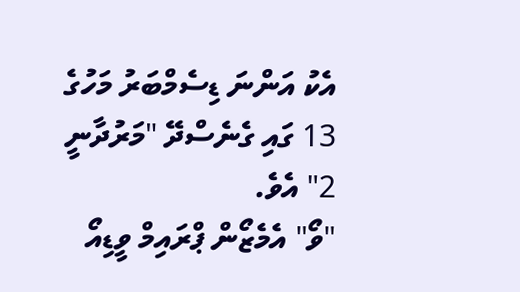އެކު އަންނަ ޑިސެމްބަރު މަހުގެ 13 ގައި ގެނެސްދޭ "މަރުދާނީ 2" އެވެ.
"ވޯ" އެމެޒޯން ޕްރައިމް ވީޑިއޯ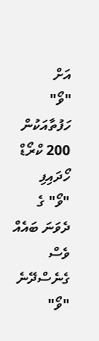އަށް
"ވޯ" ހަފުތާއަކުން 200 ކްރޯޑް ހޯދައިފި
"ވޯ" ގެ ދެވަނަ ބައެއް ވެސް ގެނެސްދޭނެ
"ވޯ"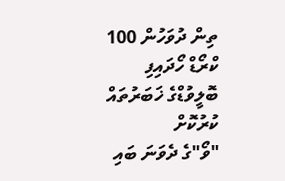ތިން ދުވަހުން 100 ކްރޯޑް ހޯދައިފި
ބޮލީވުޑްގެ ޚަބަރުތައް ކުރުކޮށް
"ވޯ"ގެ ދެވަނަ ބައި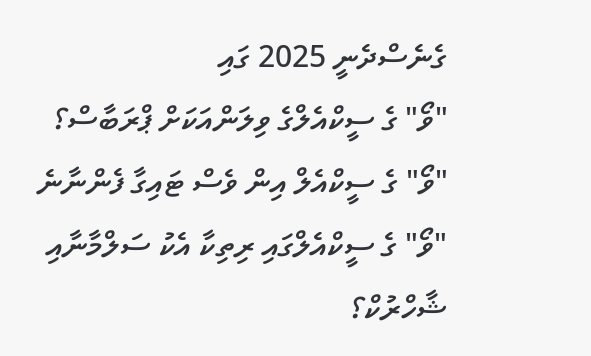ގެނެސްދެނީ 2025 ގައި
"ވޯ" ގެ ސީކްއެލްގެ ވިލަންއަކަށް ޕްރަބާސް؟
"ވޯ" ގެ ސީކްއެލް އިން ވެސް ޓައިގާ ފެންނާނެ
"ވޯ" ގެ ސީކްއެލްގައި ރިތިކާ އެކު ސަލްމާނާއި ޝާހްރުކް؟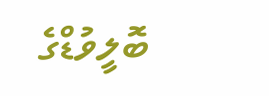ބޮލީވުޑްގެ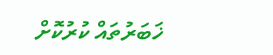ޚަބަރުތައް ކުރުކޮށް